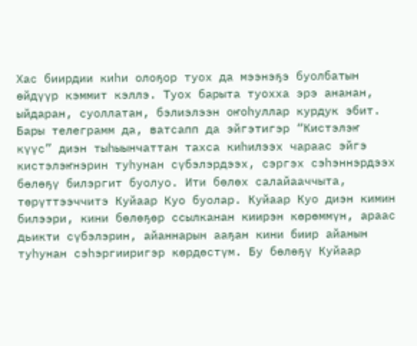Хас биирдии киһи олоҕор туох да мээнэҕэ буолбатын өйдүүр кэммит кэллэ. Туох барыта туохха эрэ ананан, ыйдаран, суоллатан, бэлиэлээн оҥоһуллар курдук эбит. Бары телеграмм да, ватсапп да эйгэтигэр “Кистэлэҥ күүс” диэн тыһыынчаттан тахса киһилээх чараас эйгэ кистэлэҥнэрин туһунан сүбэлэрдээх, сэргэх сэһэннэрдээх бөлөҕү билэргит буолуо. Ити бөлөх салайааччыта, төрүттээччитэ Куйаар Куо буолар. Куйаар Куо диэн кимин билээри, кини бөлөҕөр ссылканан киирэн көрөммүн, араас дьикти сүбэлэрин, айаннарын ааҕан кини биир айанын туһунан сэһэргииригэр көрдөстүм. Бу бөлөҕү Куйаар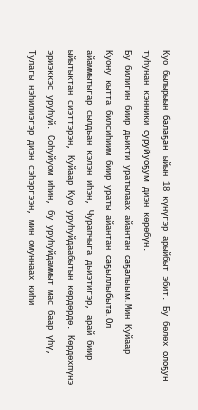Куо былырыын балаҕан ыйын 18 күнүгэр арыйбыт эбит. Бу бөлөх олоҕун туһунан кэнники суруйуоҕум диэн көрөбүн.
Бу билигин биир дьикти уратылаах айантан саҕалыым. Мин Куйаар Куону кытта билсиһиим биир ураты айантан саҕыллыбыта. Ол айаммытыгар сылдьан кэлэн иһэн, Чурапчыга дьиэтигэр, арай биир ыйытыктан сиэттэрэн, Куйаар Куо уруһуйдаабытын көрдөрдө. Көрдөхпүнэ эриэккэс уруһуй. Соһуйуом иһин, бу уруһуйдаммыт мас баар үһү, Тулагы нэһилиэгэр диэн сэһэргээн, мин омуннаах киһи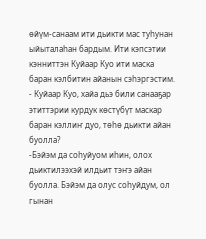өйүм-санаам ити дьикти мас туһунан ыйыталаһан бардым. Ити кэпсэтии кэнниттэн Куйаар Куо ити маска баран кэлбитин айанын сэһэргэстим.
- Куйаар Куо, хайа дьэ били санааҕар этиттэрии курдук көстүбүт маскар баран кэллиҥ дуо, төһө дьикти айан буолла?
-Бэйэм да соһуйуом иһин, олох дьиктилээхэй илдьит тэҥэ айан буолла. Бэйэм да олус соһуйдум, ол гынан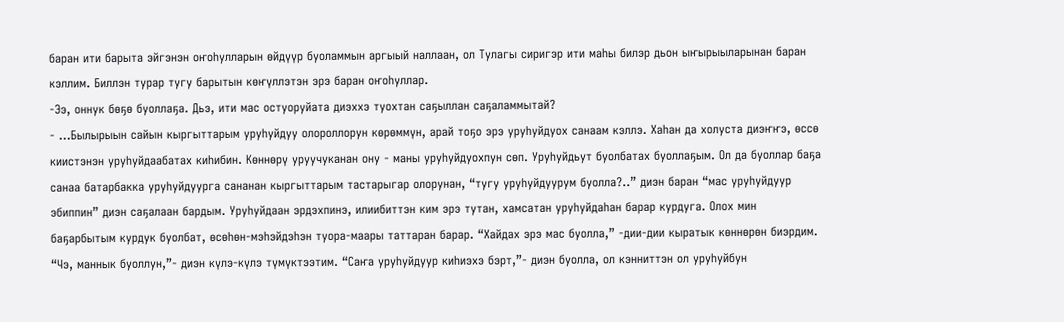баран ити барыта эйгэнэн оҥоһулларын өйдүүр буоламмын аргыый наллаан, ол Тулагы сиригэр ити маһы билэр дьон ыҥырыыларынан баран кэллим. Биллэн турар тугу барытын көҥүллэтэн эрэ баран оҥоһуллар.
-Ээ, оннук бөҕө буоллаҕа. Дьэ, ити мас остуоруйата диэххэ туохтан саҕыллан саҕаламмытай?
- ...Былырыын сайын кыргыттарым уруһуйдуу олороллорун көрөммүн, арай тоҕо эрэ уруһуйдуох санаам кэллэ. Хаһан да холуста диэҥҥэ, өссө киистэнэн уруһуйдаабатах киһибин. Көннөрү уруучуканан ону - маны уруһуйдуохпун сөп. Уруһуйдьут буолбатах буоллаҕым. Ол да буоллар баҕа санаа батарбакка уруһуйдуурга сананан кыргыттарым тастарыгар олорунан, “тугу уруһуйдуурум буолла?..” диэн баран “мас уруһуйдуур эбиппин” диэн саҕалаан бардым. Уруһуйдаан эрдэхпинэ, илиибиттэн ким эрэ тутан, хамсатан уруһуйдаһан барар курдуга. Олох мин баҕарбытым курдук буолбат, өсөһөн-мэһэйдэһэн туора-маары таттаран барар. “Хайдах эрэ мас буолла,” -дии-дии кыратык көннөрөн биэрдим. “Чэ, маннык буоллун,”- диэн күлэ-күлэ түмүктээтим. “Саҥа уруһуйдуур киһиэхэ бэрт,”- диэн буолла, ол кэнниттэн ол уруһуйбун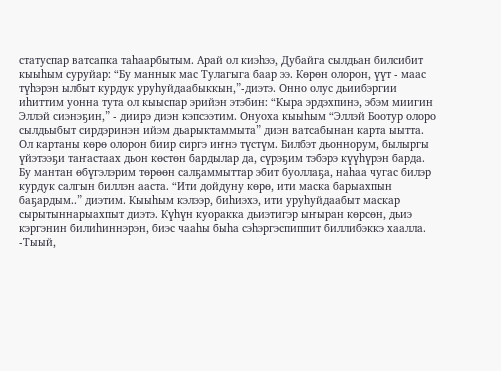статуспар ватсапка таһаарбытым. Арай ол киэһээ, Дубайга сылдьан билсибит кыыһым суруйар: “Бу маннык мас Тулагыга баар ээ. Көрөн олорон, үүт - маас түһэрэн ылбыт курдук уруһуйдаабыккын,”-диэтэ. Онно олус дьиибэргии иһиттим уонна тута ол кыыспар эрийэн этэбин: “Кыра эрдэхпинэ, эбэм миигин Эллэй сиэнэҕин,” - диирэ диэн кэпсээтим. Онуоха кыыһым “Эллэй Боотур олоро сылдьыбыт сирдэринэн ийэм дьарыктаммыта” диэн ватсабынан карта ыытта. Ол картаны көрө олорон биир сиргэ иҥнэ түстүм. Билбэт дьоннорум, былыргы үйэтээҕи таҥастаах дьон көстөн бардылар да, сүрэҕим тэбэрэ күүһүрэн барда. Бу мантан өбүгэлэрим төрөөн салҕаммыттар эбит буоллаҕа, наһаа чугас билэр курдук салгын биллэн ааста. “Ити дойдуну көрө, ити маска барыахпын баҕардым..” диэтим. Кыыһым кэлээр, биһиэхэ, ити уруһуйдаабыт маскар сырытыннарыахпыт диэтэ. Күһүн куоракка дьиэтигэр ыҥыран көрсөн, дьиэ кэргэнин билиһиннэрэн, биэс чааһы быһа сэһэргэспиппит биллибэккэ хаалла.
-Тыый,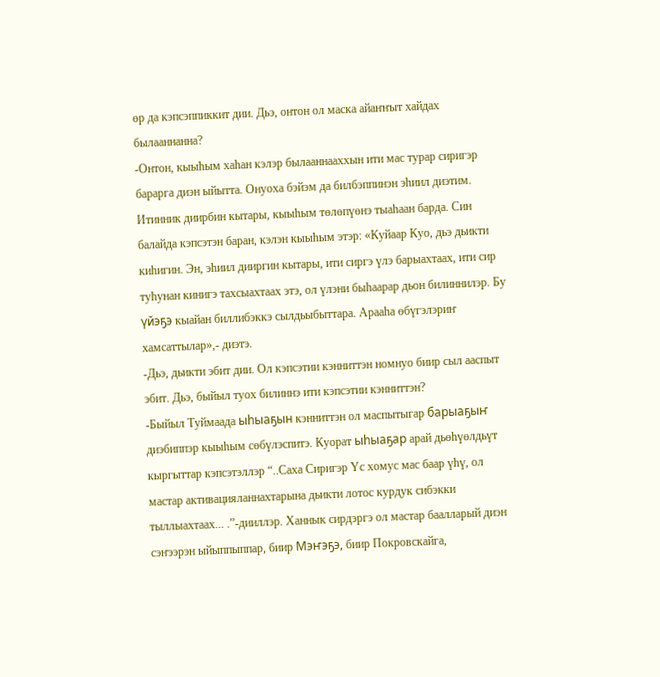өр да кэпсэппиккит дии. Дьэ, онтон ол маска айаҥҥыт хайдах былааннанна?
-Онтон, кыыһым хаһан кэлэр былааннааххын ити мас турар сиригэр барарга диэн ыйытта. Онуоха бэйэм да билбэппинэн эһиил диэтим. Итинник диирбин кытары, кыыһым төлөпүөнэ тыаһаан барда. Син балайда кэпсэтэн баран, кэлэн кыыһым этэр: «Куйаар Куо, дьэ дьикти киһигин. Эн, эһиил дииргин кытары, ити сиргэ үлэ барыахтаах, ити сир туһунан кинигэ тахсыахтаах этэ, ол үлэни быһаарар дьон билиннилэр. Бу үйэҕэ кыайан биллибэккэ сылдьыбыттара. Арааһа өбүгэлэриҥ хамсаттылар»,- диэтэ.
-Дьэ, дьикти эбит дии. Ол кэпсэтии кэнниттэн номнуо биир сыл ааспыт эбит. Дьэ, быйыл туох билиннэ ити кэпсэтии кэнниттэн?
-Быйыл Туймаада ыһыаҕын кэнниттэн ол маспытыгар барыаҕыҥ диэбиппэр кыыһым сөбүлэспитэ. Куорат ыһыаҕар арай дьөһүөлдьүт кыргыттар кэпсэтэллэр “..Саха Сиригэр Үс хомус мас баар үһү, ол мастар активацияланнахтарына дьикти лотос курдук сибэкки тыллыахтаах... .”-дииллэр. Ханнык сирдэргэ ол мастар баалларый диэн сэҥээрэн ыйыппыппар, биир Мэҥэҕэ, биир Покровскайга,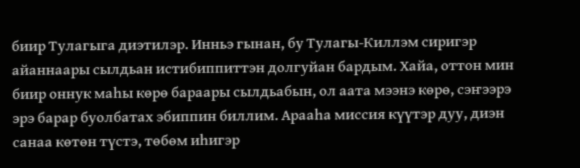биир Тулагыга диэтилэр. Инньэ гынан, бу Тулагы-Киллэм сиригэр айаннаары сылдьан истибиппиттэн долгуйан бардым. Хайа, оттон мин биир оннук маһы көрө бараары сылдьабын, ол аата мээнэ көрө, сэҥээрэ эрэ барар буолбатах эбиппин биллим. Арааһа миссия күүтэр дуу, диэн санаа көтөн түстэ, төбөм иһигэр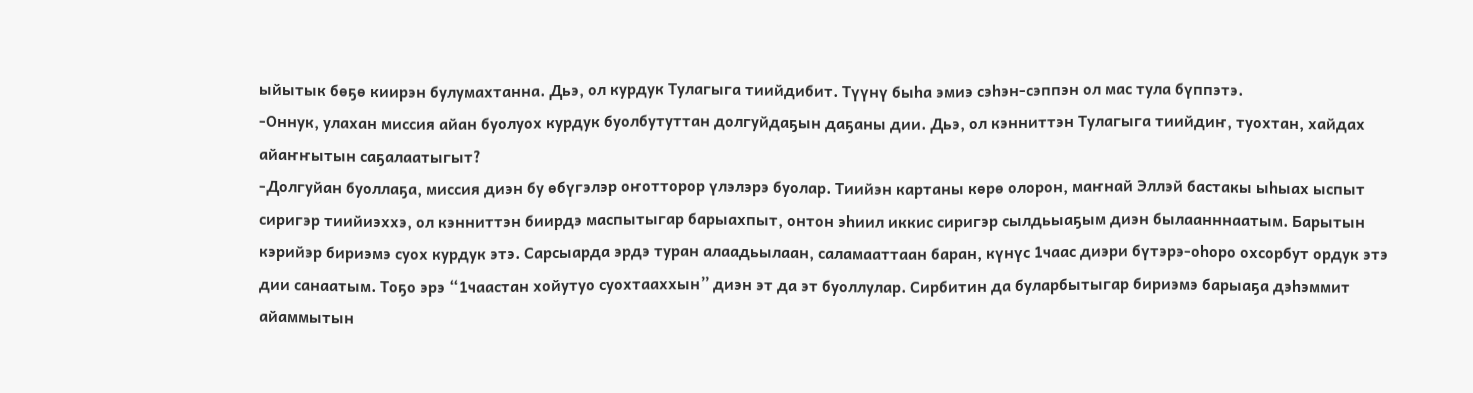ыйытык бөҕө киирэн булумахтанна. Дьэ, ол курдук Тулагыга тиийдибит. Түүнү быһа эмиэ сэһэн-сэппэн ол мас тула бүппэтэ.
-Оннук, улахан миссия айан буолуох курдук буолбутуттан долгуйдаҕын даҕаны дии. Дьэ, ол кэнниттэн Тулагыга тиийдиҥ, туохтан, хайдах айаҥҥытын саҕалаатыгыт?
-Долгуйан буоллаҕа, миссия диэн бу өбүгэлэр оҥотторор үлэлэрэ буолар. Тиийэн картаны көрө олорон, маҥнай Эллэй бастакы ыһыах ыспыт сиригэр тиийиэххэ, ол кэнниттэн биирдэ маспытыгар барыахпыт, онтон эһиил иккис сиригэр сылдьыаҕым диэн былаанннаатым. Барытын кэрийэр бириэмэ суох курдук этэ. Сарсыарда эрдэ туран алаадьылаан, саламааттаан баран, күнүс 1чаас диэри бүтэрэ-оһоро охсорбут ордук этэ дии санаатым. Тоҕо эрэ “1чаастан хойутуо суохтааххын” диэн эт да эт буоллулар. Сирбитин да буларбытыгар бириэмэ барыаҕа дэһэммит айаммытын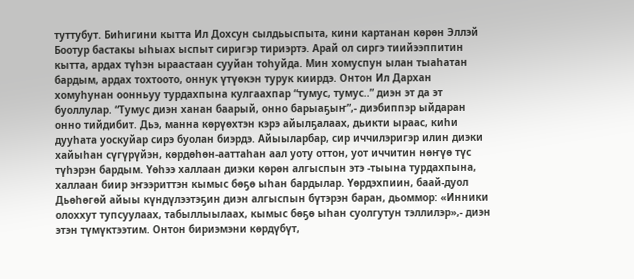туттубут. Биһигини кытта Ил Дохсун сылдьыспыта, кини картанан көрөн Эллэй Боотур бастакы ыһыах ыспыт сиригэр тириэртэ. Арай ол сиргэ тиийээппитин кытта, ардах түһэн ыраастаан сууйан тоһуйда. Мин хомуспун ылан тыаһатан бардым, ардах тохтоото, оннук үтүөкэн турук киирдэ. Онтон Ил Дархан хомуһунан оонньуу турдахпына кулгаахпар “тумус, тумус..” диэн эт да эт буоллулар. “Тумус диэн ханан баарый, онно барыаҕыҥ”,- диэбиппэр ыйдаран онно тийдибит. Дьэ, манна көрүөхтэн кэрэ айылҕалаах, дьикти ыраас, киһи дууһата уоскуйар сирэ буолан биэрдэ. Айыыларбар, сир иччилэригэр илин диэки хайыһан сүгүрүйэн, көрдөһөн-ааттаһан аал уоту оттон, уот иччитин нөҥүө түс түһэрэн бардым. Үөһээ халлаан диэки көрөн алгыспын этэ -тыына турдахпына, халлаан биир эҥээриттэн кымыс бөҕө ыһан бардылар. Үөрдэхпиин, баай-дуол Дьөһөгөй айыы күндүлээтэҕин диэн алгыспын бүтэрэн баран, дьоммор: «Инники олоххут тупсуулаах, табыллыылаах, кымыс бөҕө ыһан суолгутун тэллилэр»,- диэн этэн түмүктээтим. Онтон бириэмэни көрдүбүт,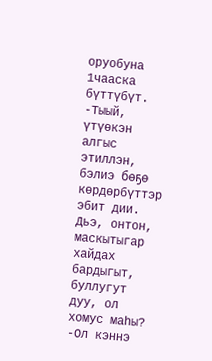оруобуна 1чааска бүттүбүт.
-Тыый, үтүөкэн алгыс этиллэн, бэлиэ бөҕө көрдөрбүттэр эбит дии. Дьэ, онтон, маскытыгар хайдах бардыгыт, буллугут дуу, ол хомус маһы?
-Ол кэннэ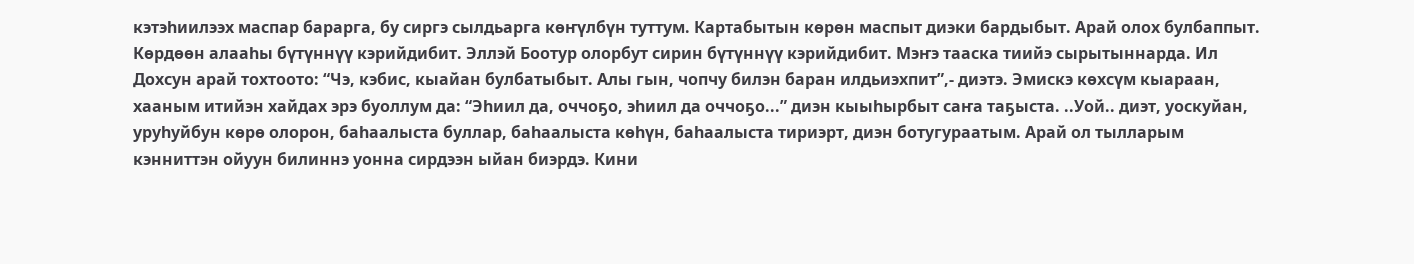кэтэһиилээх маспар барарга, бу сиргэ сылдьарга көҥүлбүн туттум. Картабытын көрөн маспыт диэки бардыбыт. Арай олох булбаппыт. Көрдөөн алааһы бүтүннүү кэрийдибит. Эллэй Боотур олорбут сирин бүтүннүү кэрийдибит. Мэҥэ тааска тиийэ сырытыннарда. Ил Дохсун арай тохтоото: “Чэ, кэбис, кыайан булбатыбыт. Алы гын, чопчу билэн баран илдьиэхпит”,- диэтэ. Эмискэ көхсүм кыараан, хааным итийэн хайдах эрэ буоллум да: “Эһиил да, оччоҕо, эһиил да оччоҕо...” диэн кыыһырбыт саҥа таҕыста. ..Уой.. диэт, уоскуйан, уруһуйбун көрө олорон, баһаалыста буллар, баһаалыста көһүн, баһаалыста тириэрт, диэн ботугураатым. Арай ол тылларым кэнниттэн ойуун билиннэ уонна сирдээн ыйан биэрдэ. Кини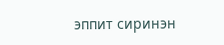эппит сиринэн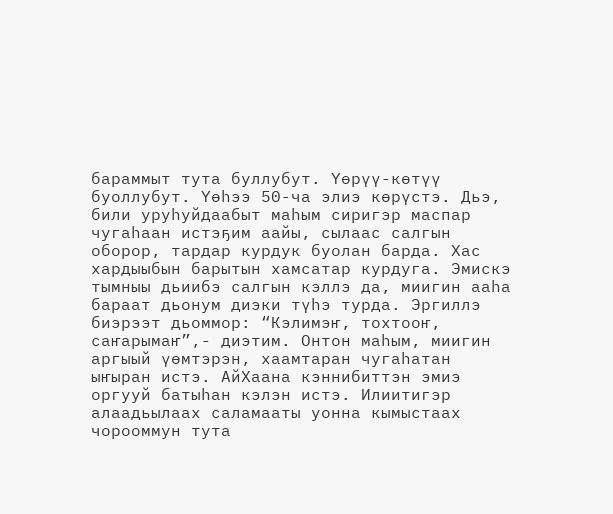бараммыт тута буллубут. Үөрүү-көтүү буоллубут. Үөһээ 50-ча элиэ көрүстэ. Дьэ, били уруһуйдаабыт маһым сиригэр маспар чугаһаан истэҕим аайы, сылаас салгын оборор, тардар курдук буолан барда. Хас хардыыбын барытын хамсатар курдуга. Эмискэ тымныы дьиибэ салгын кэллэ да, миигин ааһа бараат дьонум диэки түһэ турда. Эргиллэ биэрээт дьоммор: “Кэлимэҥ, тохтооҥ, саҥарымаҥ”,- диэтим. Онтон маһым, миигин аргыый үөмтэрэн, хаамтаран чугаһатан ыҥыран истэ. АйХаана кэннибиттэн эмиэ оргууй батыһан кэлэн истэ. Илиитигэр алаадьылаах саламааты уонна кымыстаах чорооммун тута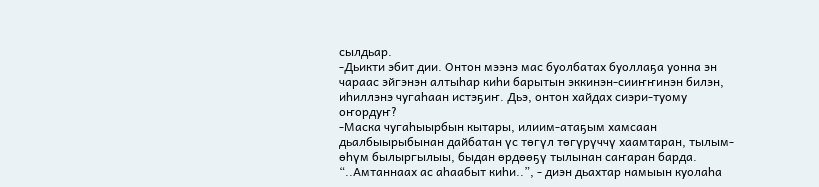сылдьар.
-Дьикти эбит дии. Онтон мээнэ мас буолбатах буоллаҕа уонна эн чараас эйгэнэн алтыһар киһи барытын эккинэн-сииҥҥинэн билэн, иһиллэнэ чугаһаан истэҕиҥ. Дьэ, онтон хайдах сиэри-туому оҥордуҥ?
-Маска чугаһыырбын кытары, илиим-атаҕым хамсаан дьалбыырыбынан дайбатан үс төгүл төгүрүччү хаамтаран, тылым-өһүм былыргылыы, быдан өрдөөҕү тылынан саҥаран барда. “..Амтаннаах ас аһаабыт киһи..”, - диэн дьахтар намыын куолаһа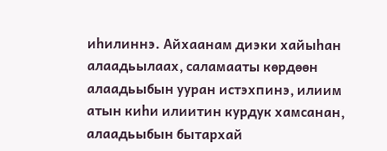иһилиннэ. Айхаанам диэки хайыһан алаадьылаах, саламааты көрдөөн алаадьыбын ууран истэхпинэ, илиим атын киһи илиитин курдук хамсанан, алаадьыбын бытархай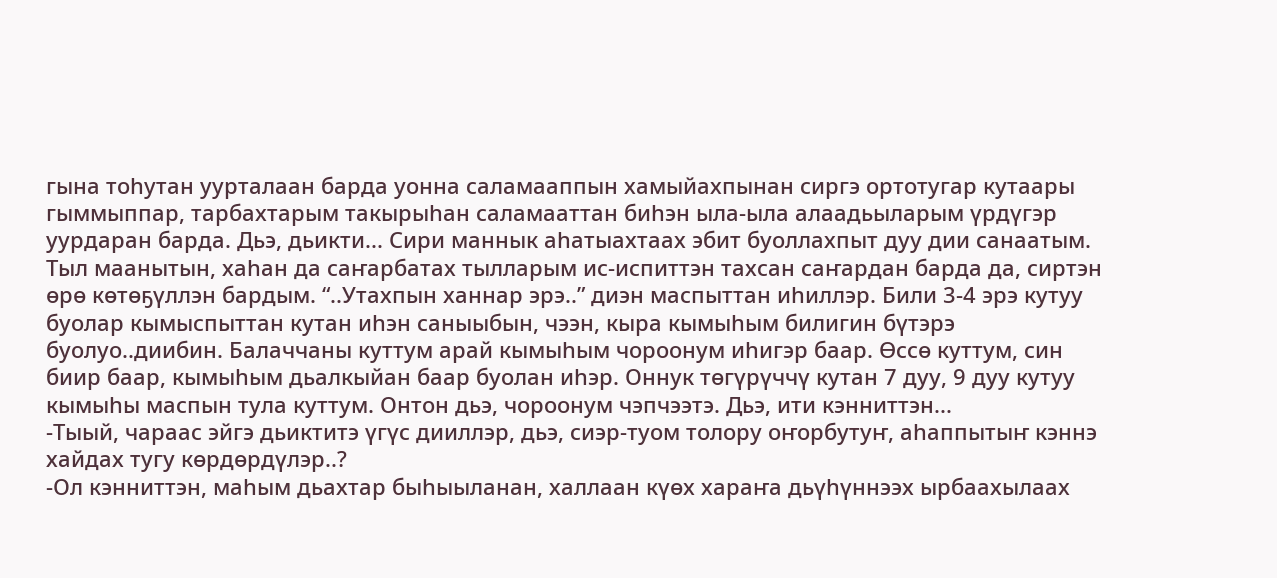гына тоһутан уурталаан барда уонна саламааппын хамыйахпынан сиргэ ортотугар кутаары гыммыппар, тарбахтарым такырыһан саламааттан биһэн ыла-ыла алаадьыларым үрдүгэр уурдаран барда. Дьэ, дьикти... Сири маннык аһатыахтаах эбит буоллахпыт дуу дии санаатым. Тыл маанытын, хаһан да саҥарбатах тылларым ис-испиттэн тахсан саҥардан барда да, сиртэн өрө көтөҕүллэн бардым. “..Утахпын ханнар эрэ..” диэн маспыттан иһиллэр. Били 3-4 эрэ кутуу буолар кымыспыттан кутан иһэн саныыбын, чээн, кыра кымыһым билигин бүтэрэ буолуо..диибин. Балаччаны куттум арай кымыһым чороонум иһигэр баар. Өссө куттум, син биир баар, кымыһым дьалкыйан баар буолан иһэр. Оннук төгүрүччү кутан 7 дуу, 9 дуу кутуу кымыһы маспын тула куттум. Онтон дьэ, чороонум чэпчээтэ. Дьэ, ити кэнниттэн...
-Тыый, чараас эйгэ дьиктитэ үгүс дииллэр, дьэ, сиэр-туом толору оҥорбутуҥ, аһаппытыҥ кэннэ хайдах тугу көрдөрдүлэр..?
-Ол кэнниттэн, маһым дьахтар быһыыланан, халлаан күөх хараҥа дьүһүннээх ырбаахылаах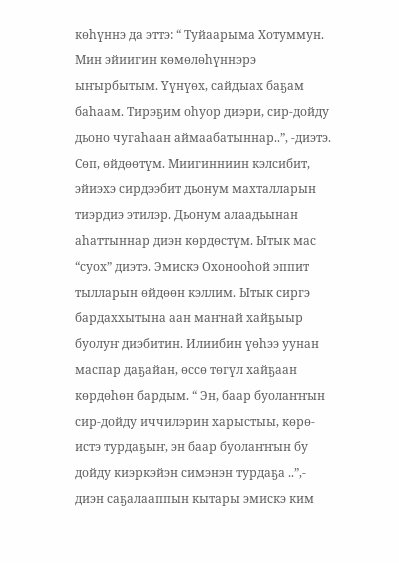көһүннэ да эттэ: “ Туйаарыма Хотуммун. Мин эйиигин көмөлөһүннэрэ ыҥырбытым. Үүнүөх, сайдыах баҕам баһаам. Тирэҕим оһуор диэри, сир-дойду дьоно чугаһаан аймаабатыннар..”, -диэтэ. Сөп, өйдөөтүм. Миигинниин кэлсибит, эйиэхэ сирдээбит дьонум махталларын тиэрдиэ этилэр. Дьонум алаадьынан аһаттыннар диэн көрдөстүм. Ытык мас “суох” диэтэ. Эмискэ Охонооһой эппит тылларын өйдөөн кэллим. Ытык сиргэ бардаххытына аан маҥнай хайҕыыр буолуҥ диэбитин. Илиибин үөһээ уунан маспар даҕайан, өссө төгүл хайҕаан көрдөһөн бардым. “ Эн, баар буолаҥҥын сир-дойду иччилэрин харыстыы, көрө-истэ турдаҕыҥ, эн баар буолаҥҥын бу дойду киэркэйэн симэнэн турдаҕа ..”,- диэн саҕалааппын кытары эмискэ ким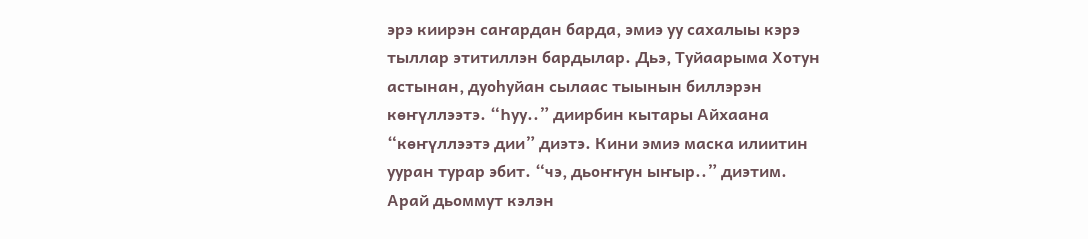эрэ киирэн саҥардан барда, эмиэ уу сахалыы кэрэ тыллар этитиллэн бардылар. Дьэ, Туйаарыма Хотун астынан, дуоһуйан сылаас тыынын биллэрэн көҥүллээтэ. “Һуу..” диирбин кытары Айхаана “көҥүллээтэ дии” диэтэ. Кини эмиэ маска илиитин ууран турар эбит. “чэ, дьоҥҥун ыҥыр..” диэтим. Арай дьоммут кэлэн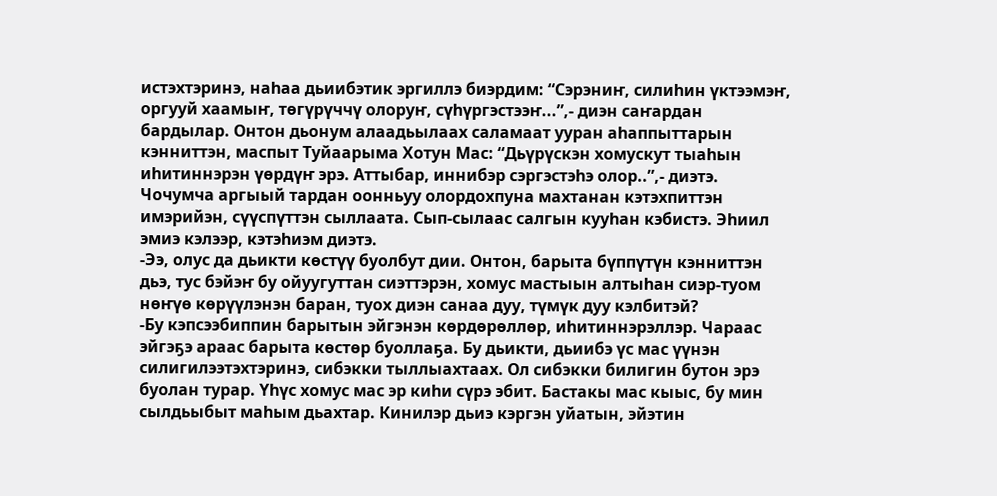истэхтэринэ, наһаа дьиибэтик эргиллэ биэрдим: “Сэрэниҥ, силиһин үктээмэҥ, оргууй хаамыҥ, төгүрүччү олоруҥ, сүһүргэстээҥ...”,- диэн саҥардан бардылар. Онтон дьонум алаадьылаах саламаат ууран аһаппыттарын кэнниттэн, маспыт Туйаарыма Хотун Мас: “Дьүрүскэн хомускут тыаһын иһитиннэрэн үөрдүҥ эрэ. Аттыбар, иннибэр сэргэстэһэ олор..”,- диэтэ. Чочумча аргыый тардан оонньуу олордохпуна махтанан кэтэхпиттэн имэрийэн, сүүспүттэн сыллаата. Сып-сылаас салгын кууһан кэбистэ. Эһиил эмиэ кэлээр, кэтэһиэм диэтэ.
-Ээ, олус да дьикти көстүү буолбут дии. Онтон, барыта бүппүтүн кэнниттэн дьэ, тус бэйэҥ бу ойуугуттан сиэттэрэн, хомус мастыын алтыһан сиэр-туом нөҥүө көрүүлэнэн баран, туох диэн санаа дуу, түмүк дуу кэлбитэй?
-Бу кэпсээбиппин барытын эйгэнэн көрдөрөллөр, иһитиннэрэллэр. Чараас эйгэҕэ араас барыта көстөр буоллаҕа. Бу дьикти, дьиибэ үс мас үүнэн силигилээтэхтэринэ, сибэкки тыллыахтаах. Ол сибэкки билигин бутон эрэ буолан турар. Үһүс хомус мас эр киһи сүрэ эбит. Бастакы мас кыыс, бу мин сылдьыбыт маһым дьахтар. Кинилэр дьиэ кэргэн уйатын, эйэтин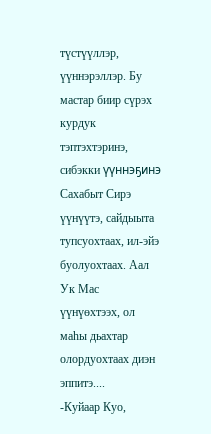түстүүллэр, үүннэрэллэр. Бу мастар биир сүрэх курдук тэптэхтэринэ, сибэкки үүннэҕинэ Сахабыт Сирэ үүнүүтэ, сайдыыта тупсуохтаах, ил-эйэ буолуохтаах. Аал Ук Мас үүнүөхтээх, ол маһы дьахтар олордуохтаах диэн эппитэ....
-Куйаар Куо,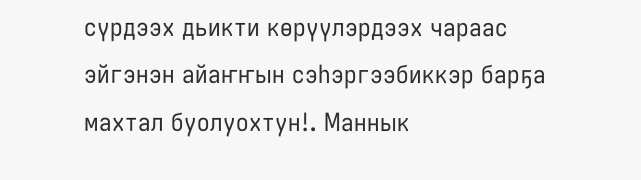сүрдээх дьикти көрүүлэрдээх чараас эйгэнэн айаҥҥын сэһэргээбиккэр барҕа махтал буолуохтун!. Маннык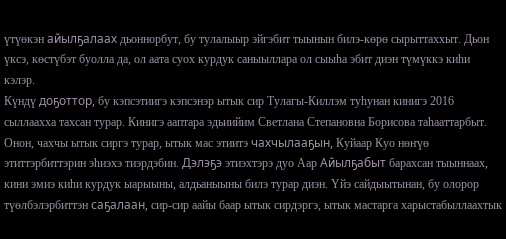үтүөкэн айылҕалаах дьоннорбут, бу тулалыыр эйгэбит тыынын билэ-көрө сырыттаххыт. Дьон үксэ, көстүбэт буолла да, ол аата суох курдук саныыллара ол сыыһа эбит диэн түмүккэ киһи кэлэр.
Күндү доҕоттор, бу кэпсэтиигэ кэпсэнэр ытык сир Тулагы-Киллэм туһунан кинигэ 2016 сыллаахха тахсан турар. Кинигэ ааптара эдьиийим Светлана Степановна Борисова таһааттарбыт. Онон, чахчы ытык сиргэ турар, ытык мас этиитэ чахчылааҕын, Куйаар Куо нөҥүө этиттэрбиттэрин эһиэхэ тиэрдэбин. Дэлэҕэ этиэхтэрэ дуо Аар Айылҕабыт барахсан тыыннаах, кини эмиэ киһи курдук ыарыыны, алдьаныыны билэ турар диэн. Үйэ сайдыытынан, бу олорор түөлбэлэрбиттэн саҕалаан, сир-сир аайы баар ытык сирдэргэ, ытык мастарга харыстабыллаахтык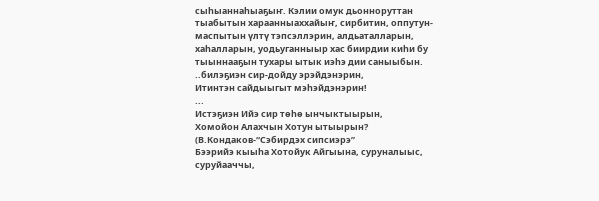сыһыаннаһыаҕыҥ. Кэлии омук дьонноруттан тыабытын хараанныаххайыҥ, сирбитин, оппутун-маспытын үлтү тэпсэллэрин, алдьаталларын, хаһалларын, уодьуганныыр хас биирдии киһи бу тыыннааҕын тухары ытык иэһэ дии саныыбын.
..билэҕиэн сир-дойду эрэйдэнэрин,
Итинтэн сайдыыгыт мэһэйдэнэрин!
...
Истэҕиэн Ийэ сир төһө ынчыктыырын,
Хомойон Алахчын Хотун ытыырын?
(В.Кондаков-“Сэбирдэх сипсиэрэ”
Бээрийэ кыыһа Хотойук Айгыына, суруналыыс, суруйааччы,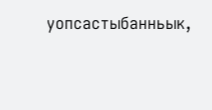уопсастыбанньык,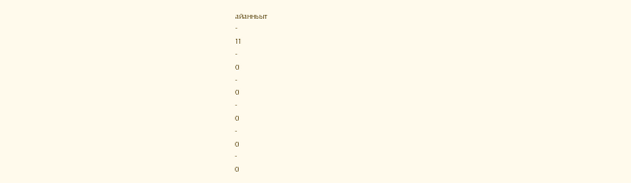айанньыт
-
11
-
0
-
0
-
0
-
0
-
0